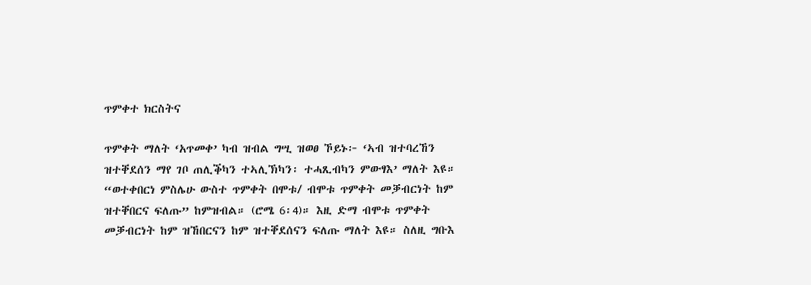ጥምቀተ ክርስትና

ጥምቀት ማለት ‘አጥመቀ’ ካብ ዝብል ግሢ ዝወፀ ኾይኑ፦ ‘ኣብ ዝተባረኸን ዝተቐደሰን ማየ ገቦ ጠሊቕካን ተኣሊኽካን፡ ተሓጺብካን ምውፃእ’ ማለት እዩ። “ወተቀበርነ ምስሌሁ ውስተ ጥምቀት በሞቱ/ ብሞቱ ጥምቀት መቓብርነት ከም ዝተቐበርና ፍለጡ” ከምዝብል። (ሮሜ 6፡4)። እዚ ድማ ብሞቱ ጥምቀት መቓብርነት ከም ዝኸበርናን ከም ዝተቐደሰናን ፍለጡ ማለት እዩ። ስለዚ ግቡእ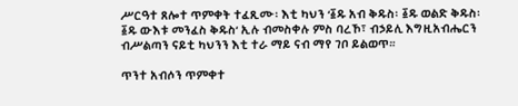ሥርዓተ ጸሎተ ጥምቀት ተፈጺሙ፡ እቲ ካህን ‘፩ዱ አብ ቅዱስ፡ ፩ዱ ወልድ ቅዱስ፡ ፩ዱ ውእቱ መንፈስ ቅዱስ’ ኢሉ ብመስቀሉ ምስ ባረኾ፣ ብኃይሊ እግዚአብሔርን ብሥልጣን ናይቲ ካህንን እቲ ተራ ማይ ናብ ማየ ገቦ ይልወጥ።

ጥንተ አብሶን ጥምቀተ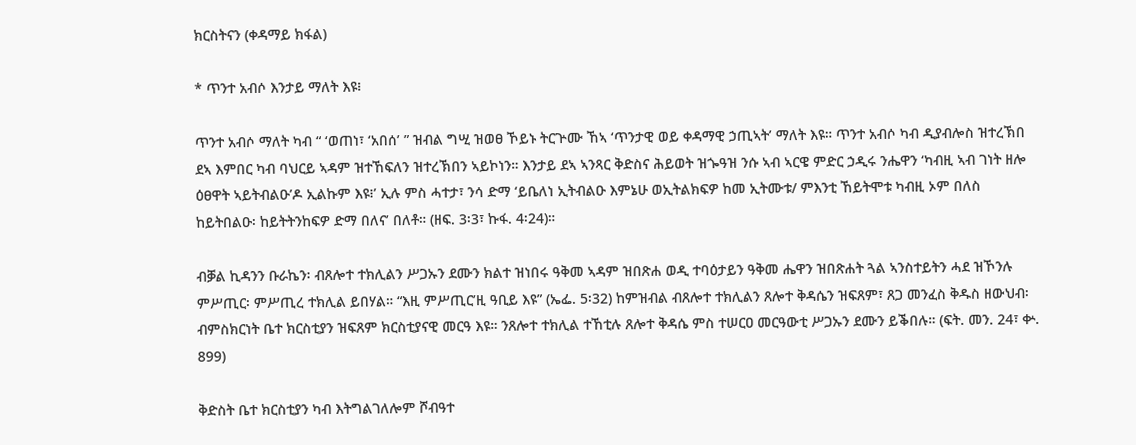ክርስትናን (ቀዳማይ ክፋል)

* ጥንተ አብሶ እንታይ ማለት እዩ፧

ጥንተ አብሶ ማለት ካብ “ ‘ወጠነ፣ ‘አበሰ’ ” ዝብል ግሢ ዝወፀ ኾይኑ ትርጕሙ ኸኣ ‘ጥንታዊ ወይ ቀዳማዊ ኃጢኣት’ ማለት እዩ። ጥንተ አብሶ ካብ ዲያብሎስ ዝተረኽበ ደኣ እምበር ካብ ባህርይ ኣዳም ዝተኸፍለን ዝተረኽበን ኣይኮነን። እንታይ ደኣ ኣንጻር ቅድስና ሕይወት ዝጐዓዝ ንሱ ኣብ ኣርዌ ምድር ኃዲሩ ንሔዋን ‘ካብዚ ኣብ ገነት ዘሎ ዕፀዋት ኣይትብልዑ’ዶ ኢልኩም እዩ፧’ ኢሉ ምስ ሓተታ፣ ንሳ ድማ ‘ይቤለነ ኢትብልዑ እምኔሁ ወኢትልክፍዎ ከመ ኢትሙቱ/ ምእንቲ ኸይትሞቱ ካብዚ ኦም በለስ ከይትበልዑ፡ ከይትትንከፍዎ ድማ በለና’ በለቶ። (ዘፍ. 3፡3፣ ኩፋ. 4፡24)።

ብቓል ኪዳንን ቡራኬን፡ ብጸሎተ ተክሊልን ሥጋኡን ደሙን ክልተ ዝነበሩ ዓቅመ ኣዳም ዝበጽሐ ወዲ ተባዕታይን ዓቅመ ሔዋን ዝበጽሐት ጓል ኣንስተይትን ሓደ ዝኾንሉ ምሥጢር፡ ምሥጢረ ተክሊል ይበሃል። “እዚ ምሥጢር’ዚ ዓቢይ እዩ” (ኤፌ. 5፡32) ከምዝብል ብጸሎተ ተክሊልን ጸሎተ ቅዳሴን ዝፍጸም፣ ጸጋ መንፈስ ቅዱስ ዘውህብ፡ ብምስክርነት ቤተ ክርስቲያን ዝፍጸም ክርስቲያናዊ መርዓ እዩ። ንጸሎተ ተክሊል ተኸቲሉ ጸሎተ ቅዳሴ ምስ ተሠርዐ መርዓውቲ ሥጋኡን ደሙን ይቕበሉ። (ፍት. መን. 24፣ ቍ. 899)

ቅድስት ቤተ ክርስቲያን ካብ እትግልገለሎም ሾብዓተ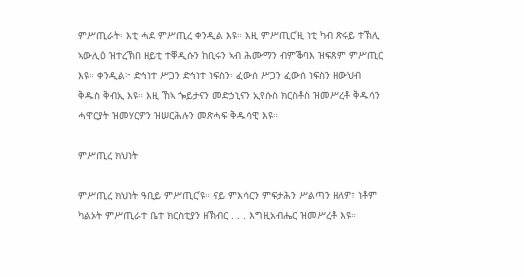ምሥጢራት፡ እቲ ሓደ ምሥጢረ ቀንዲል እዩ። እዚ ምሥጢር’ዚ ነቲ ካብ ጽሩይ ተኽሊ ኣውሊዕ ዝተረኽበ ዘይቲ ተቐዲሱን ከቢሩን ኣብ ሕሙማን ብምቕባእ ዝፍጸም ምሥጢር እዩ። ቀንዲል፦ ድኅነተ ሥጋን ድኅነተ ነፍስን፡ ፈውሰ ሥጋን ፈውሰ ነፍስን ዘውህብ ቅዱስ ቅብኢ እዩ። እዚ ኸኣ ጐይታናን መድኃኒናን ኢየሱስ ክርስቶስ ዝመሥረቶ ቅዱሳን ሓዋርያት ዝመሃርዎን ዝሠርሕሉን መጽሓፍ ቅዱሳዊ እዩ።

ምሥጢረ ክህነት

ምሥጢረ ክህነት ዓቢይ ምሥጢር’ዩ። ናይ ምእሳርን ምፍታሕን ሥልጣን ዘለዎ፣ ነቶም ካልኦት ምሥጢራተ ቤተ ክርስቲያን ዘኽብር . . . እግዚአብሔር ዝመሥረቶ እዩ።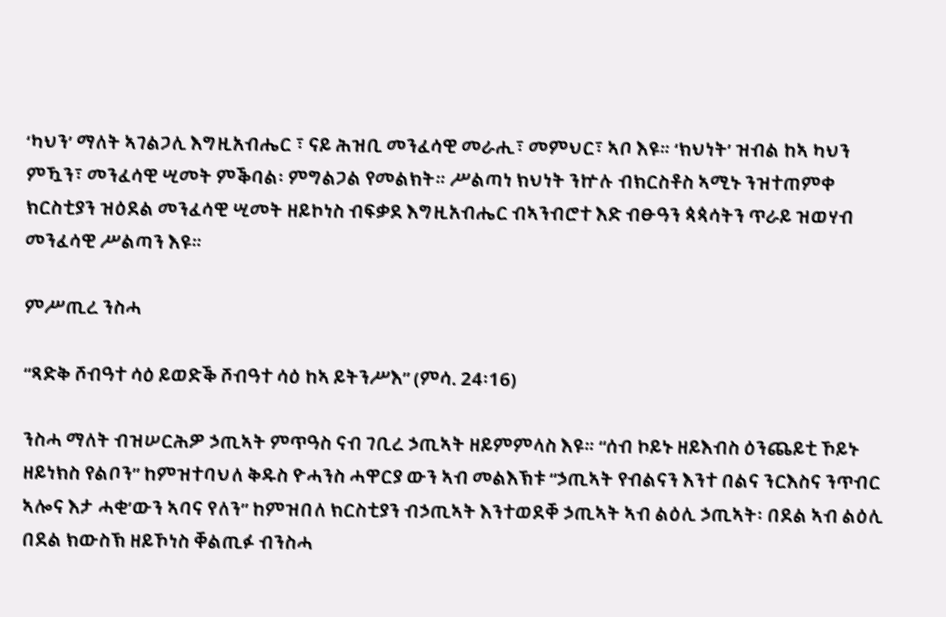‘ካህን’ ማለት ኣገልጋሊ እግዚአብሔር ፣ ናይ ሕዝቢ መንፈሳዊ መራሒ፣ መምህር፣ ኣቦ እዩ። ‘ክህነት’ ዝብል ከኣ ካህን ምዃን፣ መንፈሳዊ ሢመት ምቕባል፡ ምግልጋል የመልክት። ሥልጣነ ክህነት ንኵሉ ብክርስቶስ ኣሚኑ ንዝተጠምቀ ክርስቲያን ዝዕደል መንፈሳዊ ሢመት ዘይኮነስ ብፍቃደ እግዚአብሔር ብኣንብሮተ እድ ብፁዓን ጳጳሳትን ጥራይ ዝወሃብ መንፈሳዊ ሥልጣን እዩ።

ምሥጢረ ንስሓ

“ጻድቅ ሾብዓተ ሳዕ ይወድቕ ሾብዓተ ሳዕ ከኣ ይትንሥእ” (ምሳ. 24፡16)

ንስሓ ማለት ብዝሠርሕዎ ኃጢኣት ምጥዓስ ናብ ገቢረ ኃጢኣት ዘይምምላስ እዩ። “ሰብ ኮይኑ ዘይእብስ ዕንጨይቲ ኾይኑ ዘይነክስ የልቦን” ከምዝተባህለ ቅዱስ ዮሓንስ ሓዋርያ ውን ኣብ መልእኽቱ “ኃጢኣት የብልናን እንተ በልና ንርእስና ንጥብር ኣሎና እታ ሓቂ’ውን ኣባና የለን” ከምዝበለ ክርስቲያን ብኃጢኣት እንተወደቐ ኃጢኣት ኣብ ልዕሊ ኃጢኣት፡ በደል ኣብ ልዕሊ በደል ክውስኽ ዘይኾነስ ቐልጢፉ ብንስሓ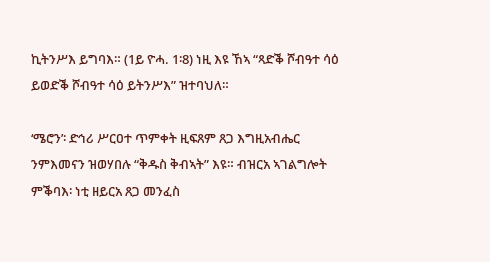ኪትንሥእ ይግባእ። (1ይ ዮሓ. 1፡8) ነዚ እዩ ኸኣ “ጻድቕ ሾብዓተ ሳዕ ይወድቕ ሾብዓተ ሳዕ ይትንሥእ” ዝተባህለ።

‘ሜሮን’፡ ድኅሪ ሥርዐተ ጥምቀት ዚፍጸም ጸጋ እግዚአብሔር ንምእመናን ዝወሃበሉ “ቅዱስ ቅብኣት” እዩ። ብዝርአ ኣገልግሎት ምቕባእ፡ ነቲ ዘይርአ ጸጋ መንፈስ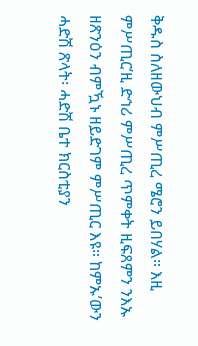ቅዱስ ስለዘውህብ ምሥጢረ ሜሮን ይበሃል። እዚ ምሥጢር’ዚ ድኅሪ ምሥጢረ ጥምቀት ዚፍጸምን ንእኡ ዘጽንዕን ብምዃኑ ዘይድገም ምሥጢር እዩ። ከምኡ’ውን ሓድሽ ጽላት፡ ሓድሽ ቤተ ክርስቲያን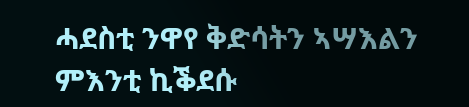ሓደስቲ ንዋየ ቅድሳትን ኣሣእልን ምእንቲ ኪቕደሱ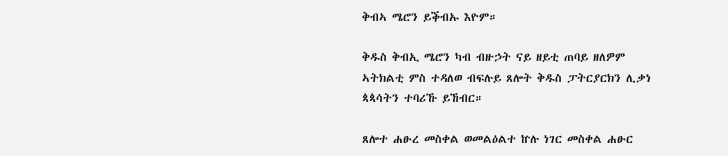ቅብኣ ሜሮን ይቕብኡ እዮም።

ቅዱስ ቅብኢ ሜሮን ካብ ብዙኃት ናይ ዘይቲ ጠባይ ዘለዎም ኣትክልቲ ምስ ተዳለወ ብፍሉይ ጸሎት ቅዱስ ፓትርያርክን ሊቃነ ጳጳሳትን ተባሪኹ ይኸብር።

ጸሎተ ሐፁረ መስቀል ወመልዕልተ ኵሉ ነገር መስቀል ሐፁር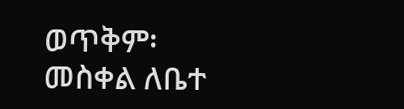ወጥቅም፡ መስቀል ለቤተ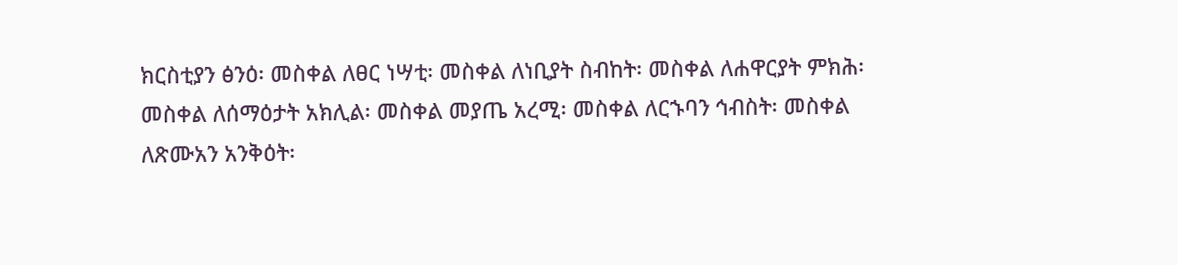ክርስቲያን ፅንዕ፡ መስቀል ለፀር ነሣቲ፡ መስቀል ለነቢያት ስብከት፡ መስቀል ለሐዋርያት ምክሕ፡ መስቀል ለሰማዕታት አክሊል፡ መስቀል መያጤ አረሚ፡ መስቀል ለርኁባን ኅብስት፡ መስቀል ለጽሙአን አንቅዕት፡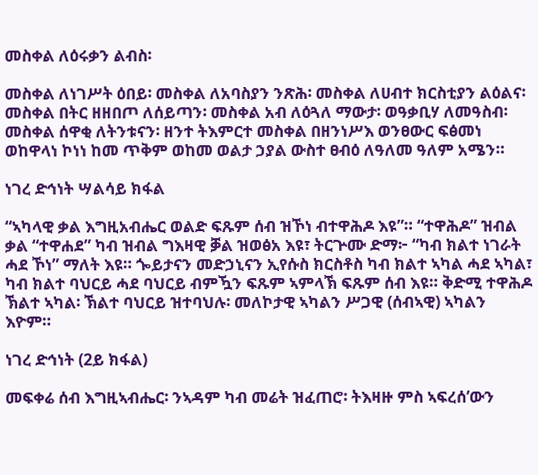መስቀል ለዕሩቃን ልብስ፡

መስቀል ለነገሥት ዕበይ፡ መስቀል ለአባስያን ንጽሕ፡ መስቀል ለሀብተ ክርስቲያን ልዕልና፡ መስቀል በትር ዘዘበጦ ለሰይጣን፡ መስቀል አብ ለዕጓለ ማውታ፡ ወዓቃቢሃ ለመዓስብ፡ መስቀል ሰዋቂ ለትንቱናን፡ ዘንተ ትእምርተ መስቀል በዘንነሥእ ወንፀውር ፍፅመነ ወከዋላነ ኮነነ ከመ ጥቅም ወከመ ወልታ ኃያል ውስተ ፀብዕ ለዓለመ ዓለም አሜን።

ነገረ ድኅነት ሣልሳይ ክፋል

“ኣካላዊ ቃል እግዚአብሔር ወልድ ፍጹም ሰብ ዝኾነ ብተዋሕዶ እዩ”። “ተዋሕዶ” ዝብል ቃል “ተዋሐደ” ካብ ዝብል ግእዛዊ ቓል ዝወፅአ እዩ፣ ትርጕሙ ድማ፦ “ካብ ክልተ ነገራት ሓደ ኾነ” ማለት እዩ። ጐይታናን መድኃኒናን ኢየሱስ ክርስቶስ ካብ ክልተ ኣካል ሓደ ኣካል፣ ካብ ክልተ ባህርይ ሓደ ባህርይ ብምዃን ፍጹም ኣምላኽ ፍጹም ሰብ እዩ። ቅድሚ ተዋሕዶ ኽልተ ኣካል፡ ኽልተ ባህርይ ዝተባህሉ፡ መለኮታዊ ኣካልን ሥጋዊ (ሰብኣዊ) ኣካልን እዮም።

ነገረ ድኅነት (2ይ ክፋል)

መፍቀሬ ሰብ እግዚኣብሔር፡ ንኣዳም ካብ መሬት ዝፈጠሮ፡ ትእዛዙ ምስ ኣፍረሰ’ውን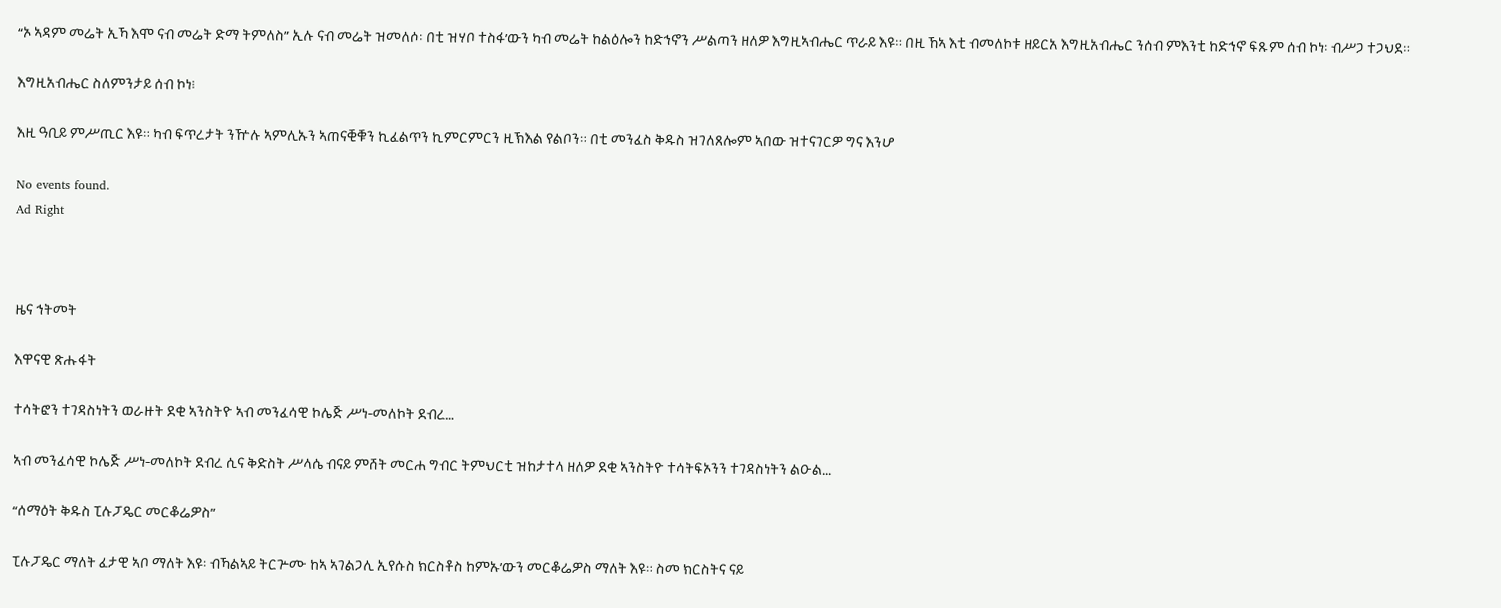“ኦ ኣዳም መሬት ኢኻ እሞ ናብ መሬት ድማ ትምለስ” ኢሉ ናብ መሬት ዝመለሶ፡ በቲ ዝሃቦ ተስፋ’ውን ካብ መሬት ከልዕሎን ከድኅኖን ሥልጣን ዘለዎ እግዚኣብሔር ጥራይ እዩ። በዚ ኸኣ እቲ ብመለኮቱ ዘይርአ እግዚአብሔር ንሰብ ምእንቲ ከድኅኖ ፍጹም ሰብ ኮነ፡ ብሥጋ ተጋህደ።

እግዚአብሔር ስለምንታይ ሰብ ኮነ፧

እዚ ዓቢይ ምሥጢር እዩ። ካብ ፍጥረታት ንዅሉ ኣምሊኡን ኣጠናቒቑን ኪፈልጥን ኪምርምርን ዚኽእል የልቦን። በቲ መንፈስ ቅዱስ ዝገለጸሎም ኣበው ዝተናገርዎ ግና እንሆ

No events found.
Ad Right



ዜና ኅትመት

እዋናዊ ጽሑፋት

ተሳትፎን ተገዳስነትን ወራዙት ደቂ ኣንስትዮ ኣብ መንፈሳዊ ኮሌጅ ሥነ-መለኮት ደብረ…

ኣብ መንፈሳዊ ኮሌጅ ሥነ-መለኮት ደብረ ሲና ቅድስት ሥላሴ ብናይ ምሸት መርሐ ግብር ትምህርቲ ዝከታተላ ዘለዎ ደቂ ኣንስትዮ ተሳትፍኦንን ተገዳስነትን ልዑል...

“ሰማዕት ቅዱስ ፒሉፓዴር መርቆሬዎስ”

ፒሉፓዴር ማለት ፈታዊ ኣቦ ማለት እዩ፡ ብኻልኣይ ትርጕሙ ከኣ ኣገልጋሊ ኢየሱስ ክርስቶስ ከምኡ’ውን መርቆሬዎስ ማለት እዩ። ስመ ክርስትና ናይ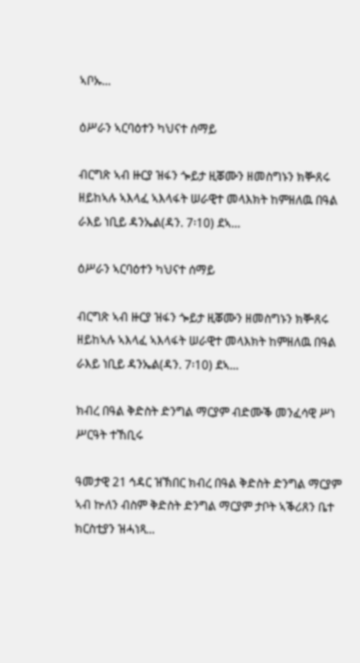ኣቦኡ...

ዕሥራን ኣርባዕተን ካህናተ ሰማይ

ብርግጽ ኣብ ዙርያ ዝፋን ጐይታ ዚቖሙን ዘመስግኑን ክቝጸሩ ዘይከኣሉ ኣእላፈ ኣእላፋት ሠራዊተ መላእክት ከምዘለዉ በዓል ራእይ ነቢይ ዳንኤል(ዳን. 7፡10) ደኣ...

ዕሥራን ኣርባዕተን ካህናተ ሰማይ

ብርግጽ ኣብ ዙርያ ዝፋን ጐይታ ዚቖሙን ዘመስግኑን ክቝጸሩ ዘይከኣሉ ኣእላፈ ኣእላፋት ሠራዊተ መላእክት ከምዘለዉ በዓል ራእይ ነቢይ ዳንኤል(ዳን. 7፡10) ደኣ...

ክብረ በዓል ቅድስት ድንግል ማርያም ብድሙቕ መንፈሳዊ ሥነ ሥርዓት ተኸቢሩ

ዓመታዊ 21 ኅዳር ዝኽበር ክብረ በዓል ቅድስት ድንግል ማርያም ኣብ ኵለን ብስም ቅድስት ድንግል ማርያም ታቦት ኣቕሪጸን ቤተ ክርስቲያን ዝሓነጻ...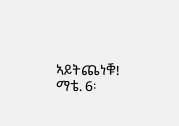ኣይትጨነቑ! ማቴ. 6፡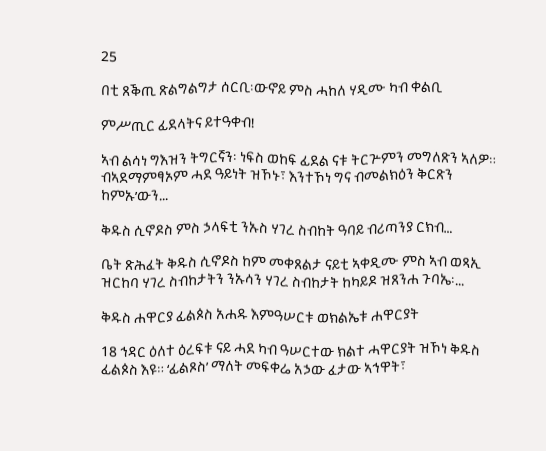25

በቲ ጸቕጢ ጽልግልግታ ሰርቢ፡ውኖይ ምስ ሓከለ ሃዲሙ ካብ ቀልቢ

ምሥጢር ፊደላትና ይተዓቀብ!

ኣብ ልሳነ ግእዝን ትግርኛን፡ ነፍስ ወከፍ ፊደል ናቱ ትርጕምን መግለጽን ኣለዎ። ብኣደማምፃኦም ሓደ ዓይነት ዝኾኑ፣ እንተኾነ ግና ብመልክዕን ቅርጽን ከምኡ’ውን...

ቅዱስ ሲኖዶስ ምስ ኃላፍቲ ንኡስ ሃገረ ስብከት ዓባይ ብሪጣንያ ርክብ…

ቤት ጽሕፈት ቅዱስ ሲኖዶስ ከም መቀጸልታ ናይቲ ኣቀዲሙ ምስ ኣብ ወጻኢ ዝርከባ ሃገረ ስብከታትን ንኡሳን ሃገረ ስብከታት ከካይዶ ዝጸንሐ ጉባኤ፡...

ቅዱስ ሐዋርያ ፊልጶስ አሐዱ እምዓሠርቱ ወክልኤቱ ሐዋርያት

18 ኅዳር ዕለተ ዕረፍቱ ናይ ሓደ ካብ ዓሠርተው ክልተ ሓዋርያት ዝኾነ ቅዱስ ፊልጶስ እዩ። ‘ፊልጾስ’ ማለት መፍቀሬ አኃው ፈታው ኣኅዋት፣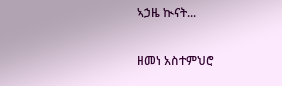ኣኃዜ ኲናት...

ዘመነ አስተምህሮ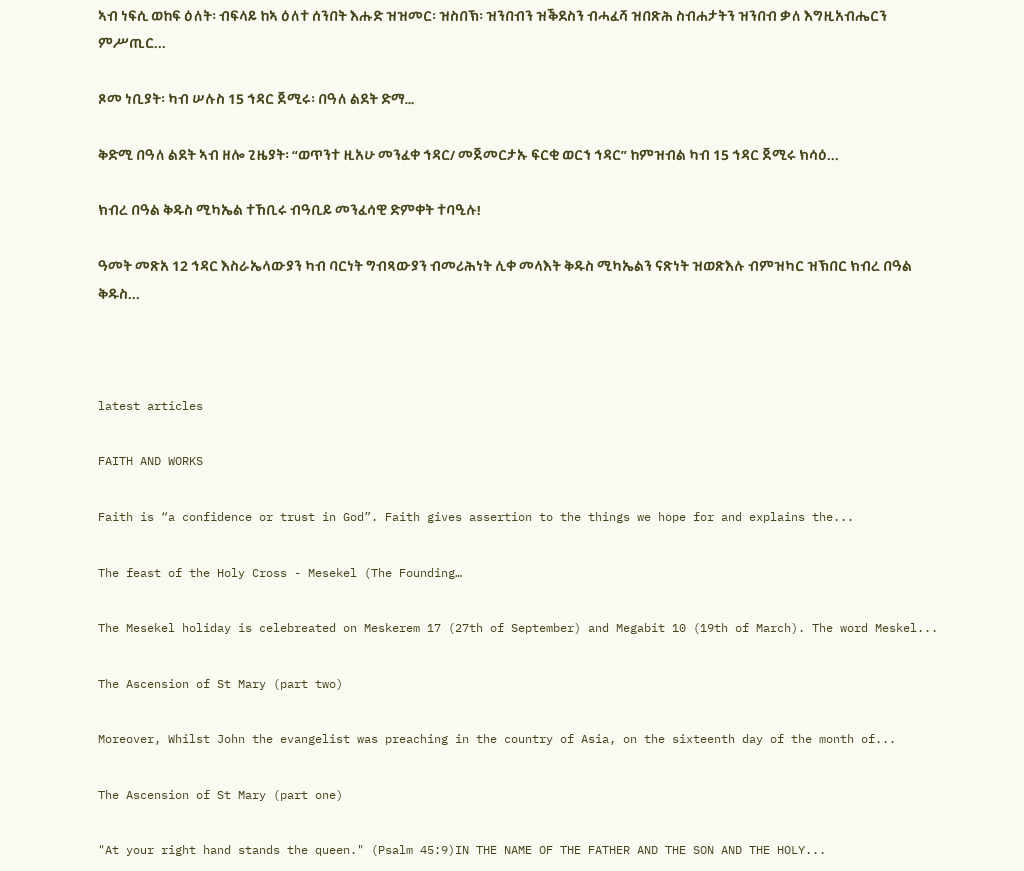ኣብ ነፍሲ ወከፍ ዕለት፡ ብፍላይ ከኣ ዕለተ ሰንበት እሑድ ዝዝመር፡ ዝስበኽ፡ ዝንበብን ዝቕደስን ብሓፈሻ ዝበጽሕ ስብሐታትን ዝንበብ ቃለ እግዚአብሔርን ምሥጢር...

ጾመ ነቢያት፡ ካብ ሠሉስ 15 ኅዳር ጀሚሩ፡ በዓለ ልደት ድማ…

ቅድሚ በዓለ ልደት ኣብ ዘሎ ጊዜያት፡ “ወጥንተ ዚአሁ መንፈቀ ኅዳር/ መጀመርታኡ ፍርቂ ወርኀ ኅዳር” ከምዝብል ካብ 15 ኅዳር ጀሚሩ ክሳዕ...

ክብረ በዓል ቅዱስ ሚካኤል ተኸቢሩ ብዓቢይ መንፈሳዊ ድምቀት ተባዒሉ!

ዓመት መጽአ 12 ኅዳር እስራኤላውያን ካብ ባርነት ግብጻውያን ብመሪሕነት ሊቀ መላእት ቅዱስ ሚካኤልን ናጽነት ዝወጽእሉ ብምዝካር ዝኽበር ክብረ በዓል ቅዱስ...



latest articles

FAITH AND WORKS

Faith is “a confidence or trust in God”. Faith gives assertion to the things we hope for and explains the...

The feast of the Holy Cross - Mesekel (The Founding…

The Mesekel holiday is celebreated on Meskerem 17 (27th of September) and Megabit 10 (19th of March). The word Meskel...

The Ascension of St Mary (part two)

Moreover, Whilst John the evangelist was preaching in the country of Asia, on the sixteenth day of the month of...

The Ascension of St Mary (part one)

"At your right hand stands the queen." (Psalm 45:9)IN THE NAME OF THE FATHER AND THE SON AND THE HOLY...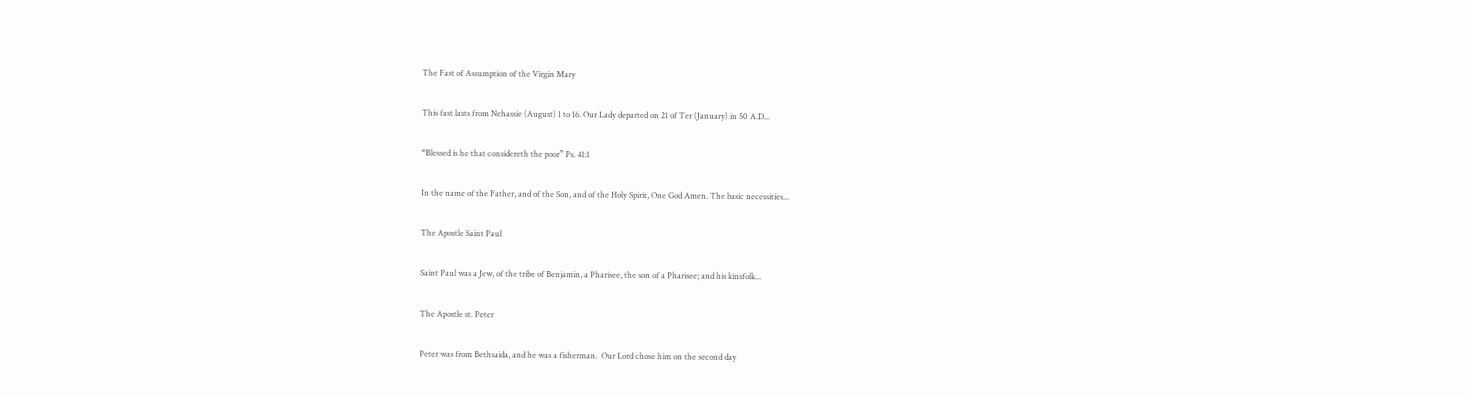The Fast of Assumption of the Virgin Mary

This fast lasts from Nehassie (August) 1 to 16. Our Lady departed on 21 of Ter (January) in 50 A.D...

“Blessed is he that considereth the poor” Ps. 41:1

In the name of the Father, and of the Son, and of the Holy Spirit, One God Amen. The basic necessities...

The Apostle Saint Paul

Saint Paul was a Jew, of the tribe of Benjamin, a Pharisee, the son of a Pharisee; and his kinsfolk...

The Apostle st. Peter

Peter was from Bethsaida, and he was a fisherman.  Our Lord chose him on the second day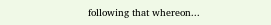following that whereon...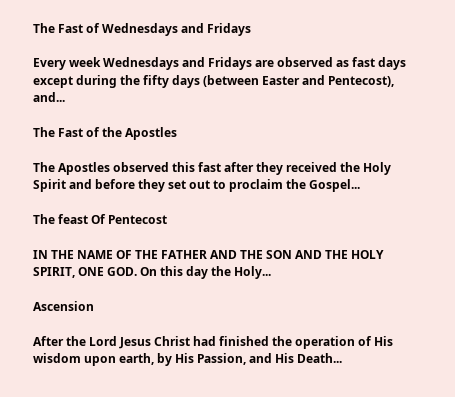The Fast of Wednesdays and Fridays

Every week Wednesdays and Fridays are observed as fast days except during the fifty days (between Easter and Pentecost), and...

The Fast of the Apostles

The Apostles observed this fast after they received the Holy Spirit and before they set out to proclaim the Gospel...

The feast Of Pentecost

IN THE NAME OF THE FATHER AND THE SON AND THE HOLY SPIRIT, ONE GOD. On this day the Holy...

Ascension

After the Lord Jesus Christ had finished the operation of His wisdom upon earth, by His Passion, and His Death...